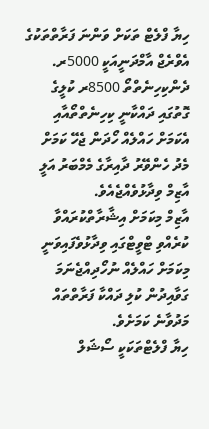ހިޔާ ފްލެޓް ތަކަށް ވަންނަ ފަރާތްތަކުގެ އެވްރެޖް އާމްދަނީއަކީ 5000ރ. ދެންކިހިނެތްތޯ 8500ރ ކުލީގެ ގޮތުގައި ދައްކާނީ ކިހިނެތްތޯއާއި އެކަމަށް ހައްލެއް ހޯދަން ޖެހޭ ކަމަށް މެދު ހެންވޭރު ދާއިރާގެ މެމްބަރު އަލީ އާޒިމް ވިދާޅުވެއްޖެއެވެ.
އާޒިމް މިކަމަށް އިޝާރާތްކުރައްވާ ކުރެއްވި ޓްވީޓްގައި ވިދާޅުވެފައިވަނީ މިކަމަށް ހައްލެއް ނުހޯދިއްޖެނަމަ ގަވާއިދުން ކުލި ދައްކާ ފަރާތްތައް މަދުވާނެ ކަމަށެވެ.
ހިޔާ ފްލެޓްތަކަކީ ސޯޝަލް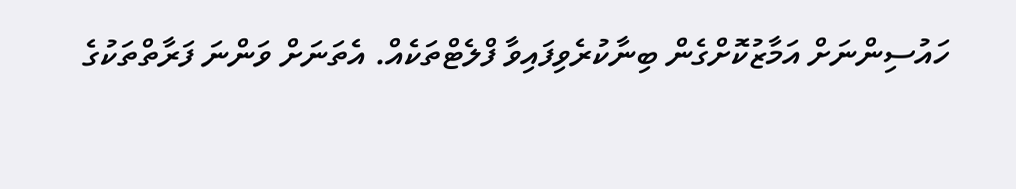ހައުސިންނަށް އަމާޒުކޮށްގެން ބިނާކުރެވިފައިވާ ފްލެޓްތަކެއް. އެތަނަށް ވަންނަ ފަރާތްތަކުގެ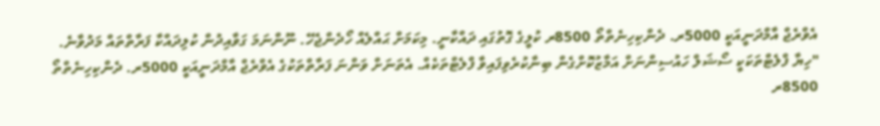އެވްރެޖް އާމްދަނީއަކީ 5000ރ. ދެންކިހިނެތްތޯ 8500ރ ކުލީގެ ގޮތުގައި ދައްކާނީ. މިކަމަށް ޙައްލެއް ހޯދެންޖެހޭ. ނޫންނަމަ ގަވާއިދުން ކުލިދައްކާ ފަރާތްތައް މަދުވާނެ.
"ހިޔާ ފްލެޓްތަކަކީ ސޯޝަލް ހައުސިންނަށް އަމާޒުކޮށްގެން ބިނާކުރެވިފައިވާ ފްލެޓްތަކެއް. އެތަނަށް ވަންނަ ފަރާތްތަކުގެ އެވްރެޖް އާމްދަނީއަކީ 5000ރ. ދެންކިހިނެތްތޯ 8500ރ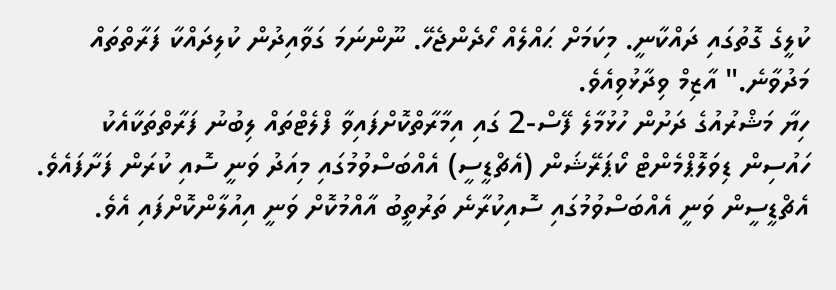ކުލީގެ ގޮތުގައި ދައްކާނީ. މިކަމަށް ޙައްލެއް ހޯދެންޖެހޭ. ނޫންނަމަ ގަވާއިދުން ކުލިދައްކާ ފަރާތްތައް މަދުވާނެ." އާޒިމް ވިދާޅުވިއެވެ.
ހިޔާ މަޝްރުއުގެ ދަށުން ހުޅުމާލެ ފޭސް-2 ގައި އިމާރާތްކޮށްފައިވާ ފްލެޓްތައް ލިބުނު ފަރާތްތަކާއެކު ހައުސިން ޑިވަލޮޕްމެންޓް ކޯޕަރޭޝަން (އެޗްޑީސީ) އެއްބަސްވުމުގައި މިއަދު ވަނީ ސޮއި ކުރަން ފަށާފައެވެ.
އެޗްޑީސީން ވަނީ އެއްބަސްވުމުގައި ސޮއިކުރާނެ ތަރުތީބު އާއްމުކޮށް ވަނީ އިއުލާންކޮށްފައި އެވެ.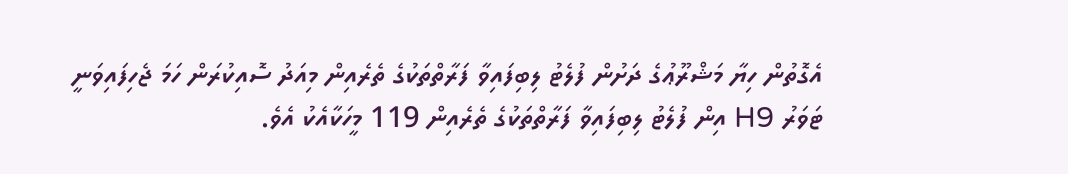އެގޮތުން ހިޔާ މަޝްރޫޢުގެ ދަށުން ފުލެޓު ލިބިފައިވާ ފަރާތްތަކުގެ ތެރެއިން މިއަދު ސޮއިކުރަން ހަމަ ޖެހިފައިވަނީ ޓަވަރު H9 އިން ފުލެޓު ލިބިފައިވާ ފަރާތްތަކުގެ ތެރެއިން 119 މީހަކާއެކު އެވެ.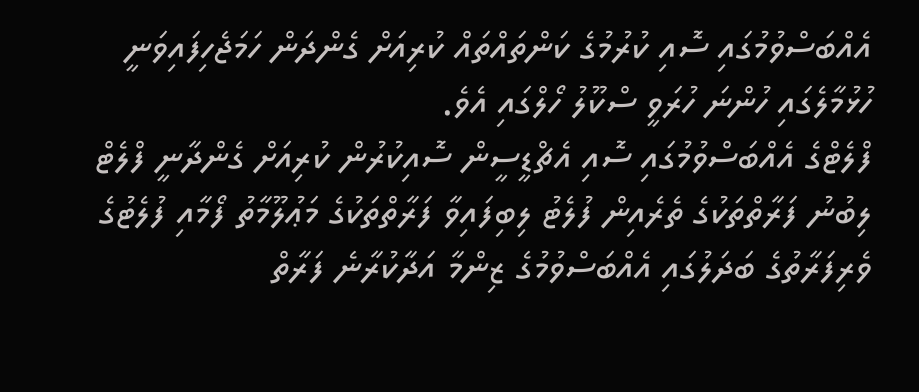އެއްބަސްވުމުގައި ސޮއި ކުރުމުގެ ކަންތައްތައް ކުރިއަށް ގެންދަން ހަމަޖެހިފައިވަނީ ހުޅުމާލެގައި ހުންނަ ހުރަވީ ސްކޫލު ހޯލްގައި އެވެ.
ފްލެޓްގެ އެއްބަސްވުމުގައި ސޮއި އެޗްޑީސީން ސޮއިކުރުން ކުރިއަށް ގެންދާނީ ފްލެޓް ލިބުނު ފަރާތްތަކުގެ ތެރެއިން ފުލެޓު ލިބިފައިވާ ފަރާތްތަކުގެ މަޢުލޫމާތު ފޯމާއި ފުލެޓުގެ ވެރިފަރާތުގެ ބަދަލުގައި އެއްބަސްވުމުގެ ޒިންމާ އަދާކުރާނެ ފަރާތް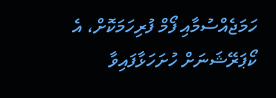ހަމަޖެއްސުމާއި ފޯމް ފުރިހަމަކޮށް، އެ ކޯޕަރޭޝަނަށް ހުށަހަޅާފައިވާ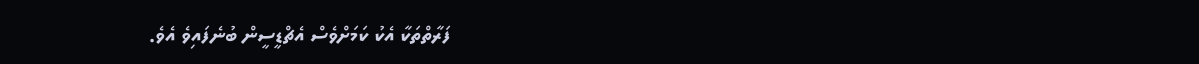ފަރާތްތަކާ އެކު ކަމަށްވެސް އެޗްޑީސީން ބުނެފައިވެ އެވެ.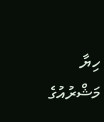ހިޔާ މަޝްރުއުގެ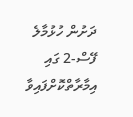ދަށުން ހުޅުމާލެ ފޭސް-2 ގައި އިމާރާތްކޮށްފައިވާ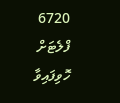6720 ފްލެޓަށް ހޮވިފައިވާ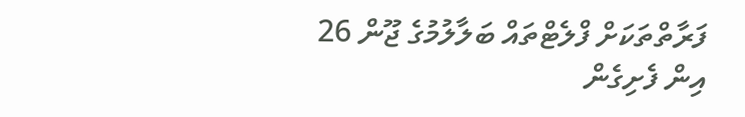ފަރާތްތަކަށް ފްލެޓްތައް ބަލާލުމުގެ ޖޫން 26 އިން ފެށިގެން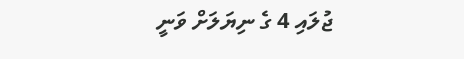ޖުލައި 4 ގެ ނިޔަލަށް ވަނީ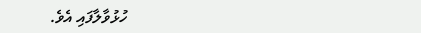ހުޅުވާލާފައި އެވެ.